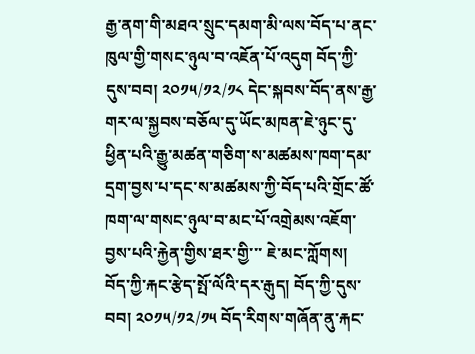རྒྱ་ནག་གི་མཐའ་སྲུང་དམག་མི་ལས་བོད་པ་ནང་ཁུལ་གྱི་གསང་ཉུལ་བ་འཇོན་པོ་འདུག བོད་ཀྱི་དུས་བབ། ༢༠༡༥/༡༢/༡༨ དེང་སྐབས་བོད་ནས་རྒྱ་གར་ལ་སྐྱབས་བཅོལ་དུ་ཡོང་མཁན་ཇེ་ཉུང་དུ་ཕྱིན་པའི་རྒྱུ་མཚན་གཅིག་ས་མཚམས་ཁག་དམ་དྲག་བྱས་པ་དང་ས་མཚམས་ཀྱི་བོད་པའི་གྲོང་ཚོ་ཁག་ལ་གསང་ཉུལ་བ་མང་པོ་འགྲེམས་འཇོག་བྱས་པའི་རྐྱེན་གྱིས་ཐར་གྱི་་་ ཇེ་མང་ཀློགས།
བོད་ཀྱི་རྐང་རྩེད་སྤོ་ལོའི་དར་རྒུད། བོད་ཀྱི་དུས་བབ། ༢༠༡༥/༡༢/༡༥ བོད་རིགས་གཞོན་ནུ་རྐང་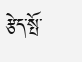རྩེད་སྤོ་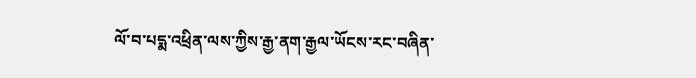ལོ་བ་པདྨ་འཕྲིན་ལས་ཀྱིས་རྒྱ་ནག་རྒྱལ་ཡོངས་རང་བཞིན་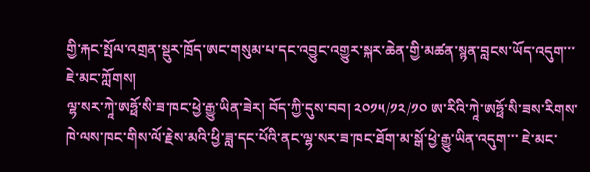གྱི་རྐང་སྤོལ་འགྲན་སྡུར་ཁྲོད་ཨང་གསུམ་པ་དང་འབྱུང་འགྱུར་སྐར་ཆེན་གྱི་མཚན་སྙན་བླངས་ཡོད་འདུག་་་ ཇེ་མང་ཀློགས།
ལྷ་སར་ཀཱེ་ཨཧྥོ་སི་ཟ་ཁང་ཕྱེ་རྒྱུ་ཡིན་ཟེར། བོད་ཀྱི་དུས་བབ། ༢༠༡༥/༡༢/༡༠ ཨ་རིའི་ཀཱེ་ཨཧྥོ་སི་ཟས་རིགས་ཁེ་ལས་ཁང་གིས་ལོ་རྗེས་མའི་ཕྱི་ཟླ་དང་པོའི་ནང་ལྷ་སར་ཟ་ཁང་ཐོག་མ་སྒོ་ཕྱེ་རྒྱུ་ཡིན་འདུག་་་ ཇེ་མང་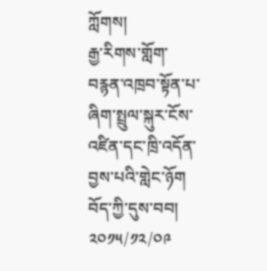ཀློགས།
རྒྱ་རིགས་གློག་བརྙན་འཁྲབ་སྟོན་པ་ཞིག་སྤྲུལ་སྐུར་ངོས་འཛིན་དང་ཁྲི་འདོན་བྱས་པའི་གླེང་ཉོག བོད་ཀྱི་དུས་བབ། ༢༠༡༥/༡༢/༠༩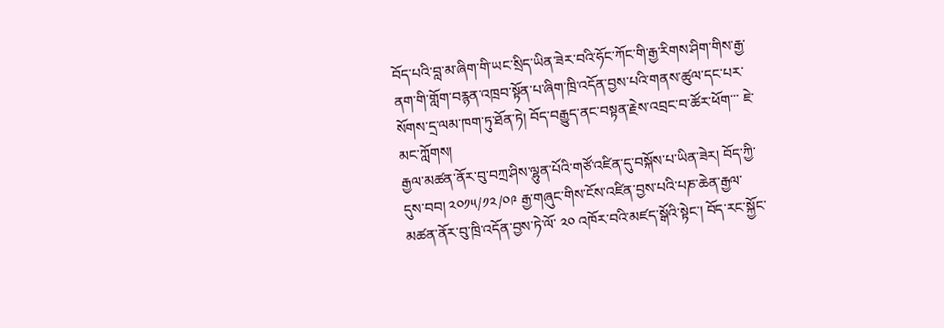བོད་པའི་བླ་མ་ཞིག་གི་ཡང་སྲིད་ཡིན་ཟེར་བའི་ཧོང་ཀོང་གི་རྒྱ་རིགས་ཤིག་གིས་རྒྱ་ནག་གི་གློག་བརྙན་འཁྲབ་སྟོན་པ་ཞིག་ཁྲི་འདོན་བྱས་པའི་གནས་ཚུལ་དང་པར་སོགས་དྲ་ལམ་ཁག་ཏུ་ཐོན་ཏེ། བོད་བརྒྱུད་ནང་བསྟན་རྗེས་འབྲང་བ་ཚོར་ཕོག་་་ ཇེ་མང་ཀློགས།
རྒྱལ་མཚན་ནོར་བུ་བཀྲ་ཤིས་ལྷུན་པོའི་གཙོ་འཛིན་དུ་བསྐོས་པ་ཡིན་ཟེར། བོད་ཀྱི་དུས་བབ། ༢༠༡༥/༡༢/༠༩ རྒྱ་གཞུང་གིས་ངོས་འཛིན་བྱས་པའི་པཎ་ཆེན་རྒྱལ་མཚན་ནོར་བུ་ཁྲི་འདོན་བྱས་ཏེ་ལོ་ ༢༠ འཁོར་བའི་མཛད་སྒོའི་སྟེང་། བོད་རང་སྐྱོང་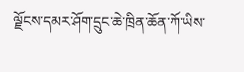ལྗོངས་དམར་ཤོག་དྲུང་ཆེ་ཁྲིན་ཆོན་ཀོ་ཡིས་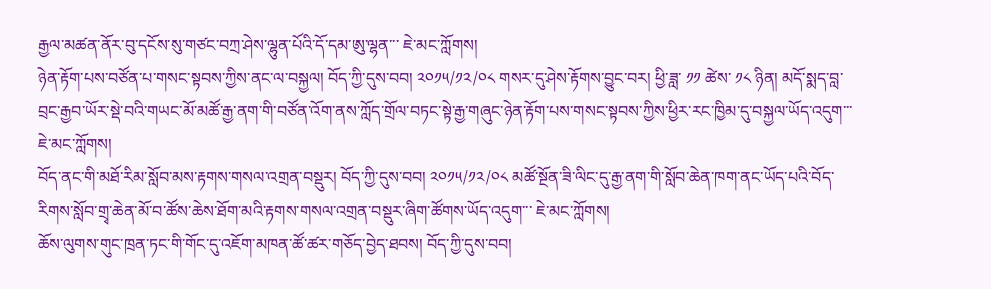རྒྱལ་མཚན་ནོར་བུ་དངོས་སུ་གཙང་བཀྲ་ཤེས་ལྷུན་པོའི་དོ་དམ་ཨུ་ལྷན་་་ ཇེ་མང་ཀློགས།
ཉེན་རྟོག་པས་བཙོན་པ་གསང་སྟབས་ཀྱིས་ནང་ལ་བསྐྱལ། བོད་ཀྱི་དུས་བབ། ༢༠༡༥/༡༢/༠༨ གསར་དུ་ཤེས་རྟོགས་བྱུང་བར། ཕྱི་ཟླ་ ༡༡ ཚེས་ ༡༨ ཉིན། མདོ་སྨད་བླ་བྲང་རྒྱབ་ཡོར་སྡེ་བའི་གཡང་མོ་མཚོ་རྒྱ་ནག་གི་བཙོན་འོག་ནས་ཀློད་གྲོལ་བཏང་སྟེ་རྒྱ་གཞུང་ཉེན་རྟོག་པས་གསང་སྟབས་ཀྱིས་ཕྱིར་རང་ཁྱིམ་དུ་བསྐྱལ་ཡོད་འདུག་་་ ཇེ་མང་ཀློགས།
བོད་ནང་གི་མཐོ་རིམ་སློབ་མས་རྟགས་གསལ་འགྲན་བསྡུར། བོད་ཀྱི་དུས་བབ། ༢༠༡༥/༡༢/༠༨ མཚོ་སྔོན་ཟི་ལིང་དུ་རྒྱ་ནག་གི་སློབ་ཆེན་ཁག་ནང་ཡོད་པའི་བོད་རིགས་སློབ་གྲྭ་ཆེན་མོ་བ་ཚོས་ཆེས་ཐོག་མའི་རྟགས་གསལ་འགྲན་བསྡུར་ཞིག་ཚོགས་ཡོད་འདུག་་་ ཇེ་མང་ཀློགས།
ཆོས་ལུགས་གུང་ཁྲན་ཏང་གི་གོང་དུ་འཇོག་མཁན་ཚོ་ཚར་གཅོད་བྱེད་ཐབས། བོད་ཀྱི་དུས་བབ།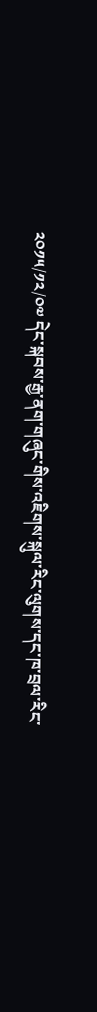༢༠༡༥/༡༢/༠༧ དེང་སྐབས་རྒྱ་ནག་གཞུང་གིས་འཇིགས་སྐུལ་རིང་ལུགས་དང་ཁ་བྲལ་རིང་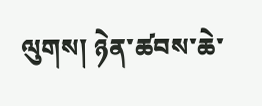ལུགས། ཉེན་ཚབས་ཆེ་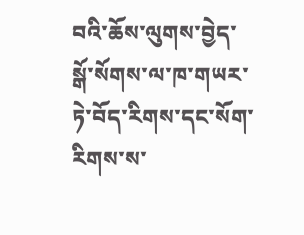བའི་ཆོས་ལུགས་བྱེད་སྒོ་སོགས་ལ་ཁ་གཡར་ཏེ་བོད་རིགས་དང་སོག་རིགས་ས་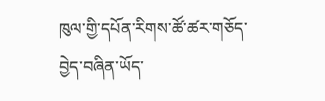ཁུལ་གྱི་དཔོན་རིགས་ཚོ་ཚར་གཅོད་བྱེད་བཞིན་ཡོད་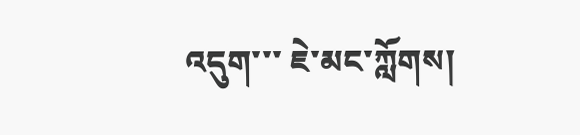འདུག་་་ ཇེ་མང་ཀློགས།